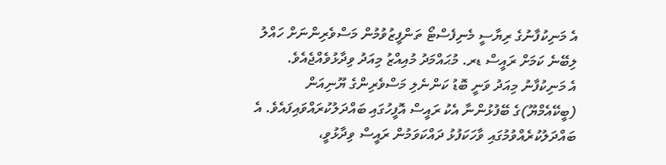އެ މަނިކުފާނުގެ ރިޔާސީ މެނިފެސްޓޯ ތަންފީޒުވުމުން މަސްވެރިންނަށް ހައްލު ލިބޭނެ ކަމަށް ރައީސް ޑރ. މުޙައްމަދު މުއިއްޒު މިއަދު ވިދާޅުވެއްޖެއެވެ.
އެ މަނިކުފާނު މިއަދު ވަނީ ބޮޑު ކަންނެލި މަސްވެރިންގެ ޔޫނިއަން (ބީކޭއެމްޔޫ)ގެ ބޭފުޅުންނާ އެކު ރައީސް އޮފީހުގައި ބައްދަލުކުރައްވައިފައެވެ. އެ ބައްދަލުކުރެއްވުމުގައި ވާހަކަފުޅު ދައްކަވަމުން ރައީސް ވިދާޅުވީ،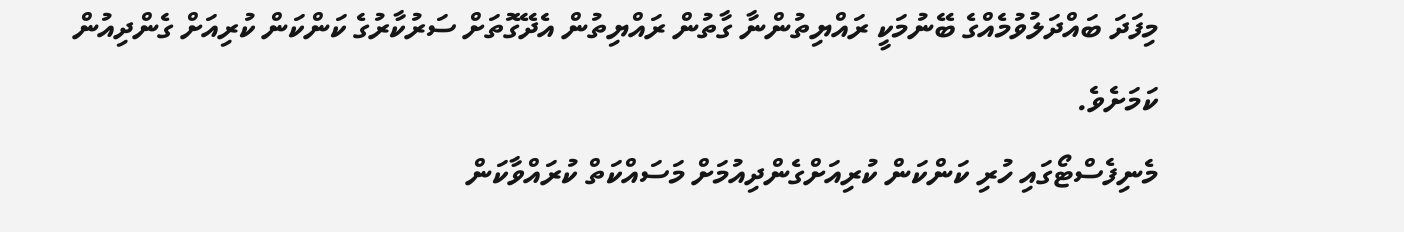މިފަދަ ބައްދަލުވުމެއްގެ ބޭނުމަކީ ރައްޔިތުންނާ ގާތުން ރައްޔިތުން އެދޭގޮތަށް ސަރުކާރުގެ ކަންކަން ކުރިއަށް ގެންދިއުން ކަމަށެވެ.
މެނިފެސްޓޯގައި ހުރި ކަންކަން ކުރިއަށްގެންދިއުމަށް މަސައްކަތް ކުރައްވާކަން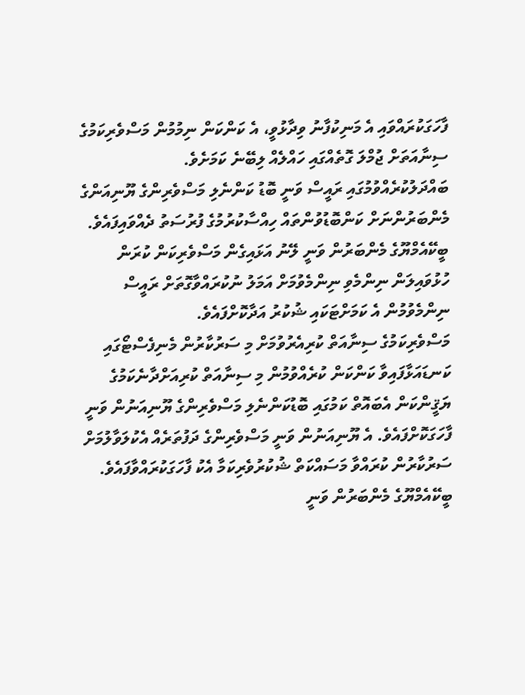ފާހަގަކުރައްވައި އެ މަނިކުފާނު ވިދާޅުވީ، އެ ކަންކަން ނިމުމުން މަސްވެރިކަމުގެ ސިނާއަތަށް ޖުމްލަ ގޮތެއްގައި ހައްލެއް ލިބޭނެ ކަމަށެވެ.
ބައްދަލުކުރެއްވުމުގައި ރައީސް ވަނީ ބޮޑު ކަންނެލި މަސްވެރިންގެ ޔޫނިއަންގެ މެންބަރުންނަށް ކަންބޮޑުވުންތައް ހިއްސާކުރުމުގެ ފުރުސަތު ދެއްވައިފައެވެ.
ބީކޭއެމްޔޫގެ މެންބަރުން ވަނީ ލޭނު އަޅައިގެން މަސްވެރިކަން ކުރަން ހުޅުވައިލަން ނިންމެވި ނިންމެވުމަށް އަމަލު ނުކުރައްވާގޮތަށް ރައީސް ނިންމެވުމުން އެ ކަމަށްޓަކައި ޝުކުރު އަދާކޮށްފައެވެ.
މަސްވެރިކަމުގެ ސިނާއަތް ކުރިއެރުވުމަށް މި ސަރުކާރުން މެނިފެސްޓޯގައި ކަނޑައަޅާފައިވާ ކަންކަން ކުރެއްވުމުން މި ސިނާއަތް ކުރިއަށްދާނެކަމުގެ ޔަޤީންކަން އެބައޮތް ކަމުގައި ބޮޑުކަންނެލި މަސްވެރިންގެ ޔޫނިއަނުން ވަނީ ފާހަގަކޮށްފައެވެ. އެ ޔޫނިއަނުން ވަނީ މަސްވެރިންގެ ދަފުތަރެއް އެކުލަވާލުމަށް ސަރުކާރުން ކުރައްވާ މަސައްކަތް ޝުކުރުވެރިކަމާ އެކު ފާހަގަކުރައްވާފައެވެ.
ބީކޭއެމްޔޫގެ މެންބަރުން ވަނީ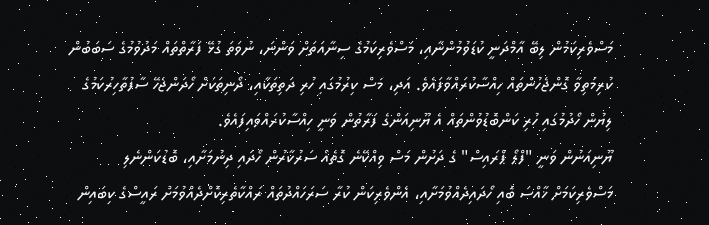މަސްވެރިކަމުން ލިބޭ އާމްދަނީ ކުޑަވުމުންނާއި، މަސްވެރިކަމުގެ ސިނާއަތަށް ވަންނަ، ނުވަތަ ގުޅޭ ފަރާތްތައް މަދުވުމުގެ ސަބަބުން ކުރިމަތިވާ ގޮންޖެހުންތައް ހިއްސާކުރައްވާފައެވެ. އަދި، މަސް ކިރުމުގައި ހުރި ދަތިތަކާއި، ދޯނިތަކަށް ހޯދަންޖެހޭ ސާފުތާހިރުކަމުގެ ލިޔުން ހޯދުމުގައި ހުރި ކަންބޮޑުވުންތައް އެ ޔޫނިއަންގެ ފަރާތުން ވަނީ ހިއްސާކުރައްވައިފައެވެ.
ޔޫނިއަނުން ވަނީ "ފްލޯ ޕްރައިސް" ގެ ދަށުން މަސް ވިއްކޭނެ ގޮތެއް ސަރުކާރުން ހޯދައި ދިނުމަށާއި، ބޮޑުކަންނެލި މަސްވެރިކަމަށް ޚާއްސަ ބޮއި ހޯދައިދެއްވުމަށާއި، އެންވެރިކަން ކުރާ ސަރަހައްދުތައް ރައްކާތެރިކޮށްދެއްވުމަށް ރައީސްގެ ކިބައިން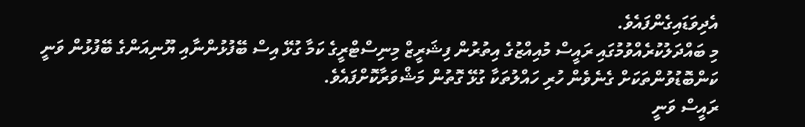އެދިވަޑައިގެންފައެވެ.
މި ބައްދަލުކުރެއްވުމުގައި ރައީސް މުއިއްޒުގެ އިތުރުން ފިޝަރީޒް މިނިސްޓްރީގެ ކަމާ ގުޅޭ އިސް ބޭފުޅުންނާއި ޔޫނިއަންގެ ބޭފުޅުން ވަނީ ކަންބޮޑުވުންތަކަށް ގެނެވެން ހުރި ހައްލުތަކާ ގުޅޭ ގޮތުން މަޝްވަރާކޮށްފައެވެ.
ރައީސް ވަނީ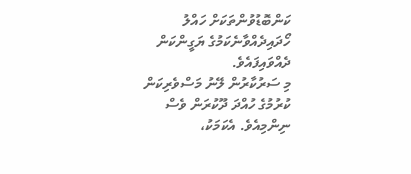ކަންބޮޑުވުންތަކަށް ހައްލު ހޯދައިދެއްވާނެކަމުގެ ޔަގީންކަން ދެއްވައިފައެވެ.
މި ސަރުކާރުން ލޭނު މަސްވެރިކަން ކުރުމުގެ ހުއްދަ ދޫކުރަން ވެސް ނިންމިއެވެ. އެކަމަކު،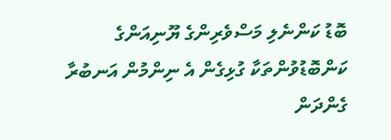ބޮޑު ކަންނެލި މަސްވެރިންގެ ޔޫނިއަންގެ ކަންބޮޑުވުންތަކާ ގުޅިގެން އެ ނިންމުން އަނބުރާ ގެންދަން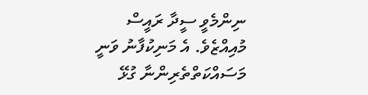ނިންމެވީ ސީދާ ރައީސް މުއިއްޒެވެ. އެ މަނިކުފާނު ވަނީ މަސައްކަތްތެރިންނާ ގުޅޭ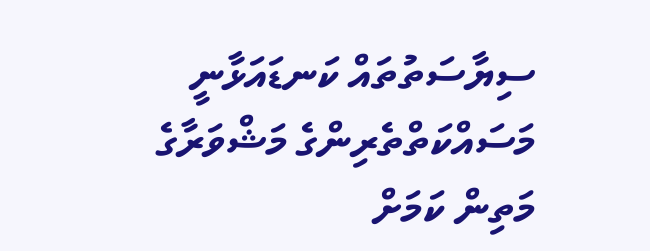ސިޔާސަތުތައް ކަނޑައަޅާނީ މަސައްކަތްތެރިންގެ މަޝްވަރާގެ މަތިން ކަމަށް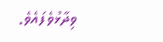ވިދާޅުވެފައެވެ.